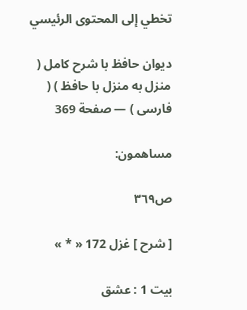تخطي إلى المحتوى الرئيسي

ديوان حافظ با شرح كامل ( منزل به منزل با حافظ ) ( فارسى ) — صفحة 369

مساهمون:

ص٣٦٩

[ شرح ] غزل 172 « * »

بيت 1 : عشق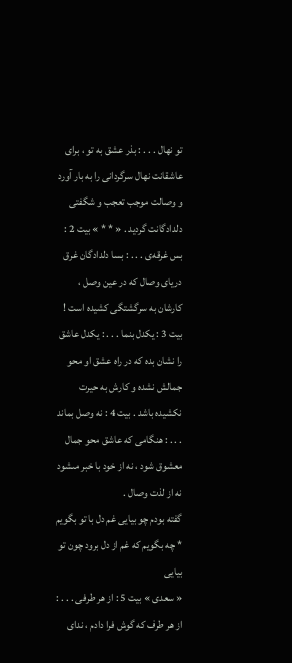تو نهال . . . : بذر عشق به تو ، براى عاشقانت نهال سرگردانى را به بار آورد و وصالت موجب تعجب و شگفتى دلدادگانت گرديد . « * * » بيت 2 : بس غرقه‌ى . . . : بسا دلدادگان غرق درياى وصال كه در عين وصل ، كارشان به سرگشتگى كشيده است ! بيت 3 : يكدل بنما . . . : يكدل عاشق را نشان بده كه در راه عشق او محو جمالش نشده و كارش به حيرت نكشيده باشد . بيت 4 : نه وصل بماند . . . : هنگامى كه عاشق محو جمال معشوق شود ، نه از خود با خبر مىشود نه از لذت وصال .
گفته بودم چو بيايى غم دل با تو بگويم * چه بگويم كه غم از دل برود چون تو بيايى
« سعدى » بيت 5 : از هر طرفى . . . : از هر طرف كه گوش فرا دادم ، نداى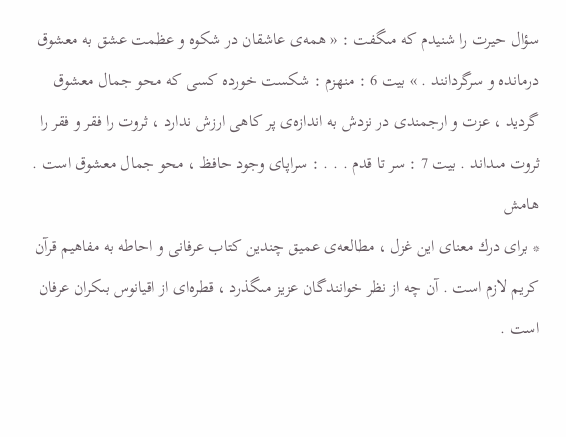سؤال حيرت را شنيدم كه مىگفت : « همه‌ى عاشقان در شكوه و عظمت عشق به معشوق درمانده و سرگردانند . » بيت 6 : منهزم : شكست خورده كسى كه محو جمال معشوق گرديد ، عزت و ارجمندى در نزدش به اندازه‌ى پر كاهى ارزش ندارد ، ثروت را فقر و فقر را ثروت مىداند . بيت 7 : سر تا قدم . . . : سراپاى وجود حافظ ، محو جمال معشوق است .
هامش
* براى درك معناى اين غزل ، مطالعه‌ى عميق چندين كتاب عرفانى و احاطه به مفاهيم قرآن كريم لازم است . آن چه از نظر خوانندگان عزيز مىگذرد ، قطره‌اى از اقيانوس بىكران عرفان است .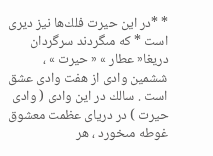* *در اين حيرت فلك‌ها نيز ديرى است * كه مىگردند سرگردان دريغا« عطار » « حيرت » ، ششمين وادى از هفت وادى عشق است . سالك در اين وادى ( وادى حيرت ) در درياى عظمت معشوق غوطه مىخورد ، هر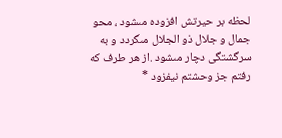لحظه بر حيرتش افزوده مىشود ، محو جمال و جلال ذو الجلال مىگردد و به سرگشتگى دچار مىشود .از هر طرف كه رفتم جز وحشتم نيفزود *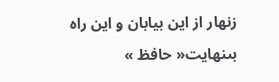زنهار از اين بيابان و اين راه بىنهايت« حافظ »